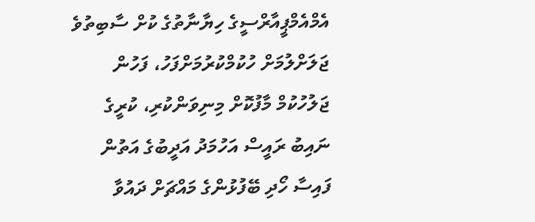އެމްއެމްޕީއާރްސީގެ ހިޔާނާތުގެ ކުށް ސާބިތުވެ ޖަލަށްލުމަށް ހުކުމްކުރުމަށްފަހު، ފަހުން ޖަލުހުކުމް މާފުކޮށް މިނިވަންކުރި، ކުރީގެ ނައިބު ރައީސް އަހުމަދު އަދީބުގެ އަތުން ފައިސާ ހޯދި ބޭފުޅުންގެ މައްޗަށް ދައުވާ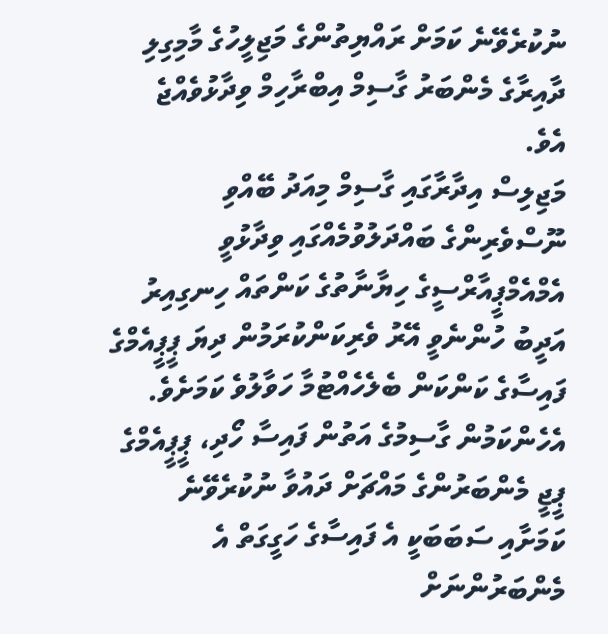ނުކުރެވޭނެ ކަމަށް ރައްޔިތުންގެ މަޖިލީހުގެ މާމިގިލި ދާއިރާގެ މެންބަރު ގާސިމް އިބްރާހިމް ވިދާޅުވެއްޖެ އެވެ.
މަޖިލިސް އިދާރާގައި ގާސިމް މިއަދު ބޭއްވި ނޫސްވެރިންގެ ބައްދަލުވުމެއްގައި ވިދާޅުވީ އެމްއެމްޕީއާރްސީގެ ހިޔާނާތުގެ ކަންތައް ހިނގިއިރު އަދީބު ހުންނެވީ އޭރު ވެރިކަންކުރަމުން ދިޔަ ޕީޕީއެމްގެ ފައިސާގެ ކަންކަން ބެލެހެއްޓުމާ ހަވާލުވެ ކަމަށެވެ. އެހެންކަމުން ގާސިމުގެ އަތުން ފައިސާ ހޯދި، ޕީޕީއެމްގެ ޕީޖީ މެންބަރުންގެ މައްޗަށް ދައުވާ ނުކުރެވޭނެ ކަމަށާއި ސަބަބަކީ އެ ފައިސާގެ ހަގީގަތް އެ މެންބަރުންނަށް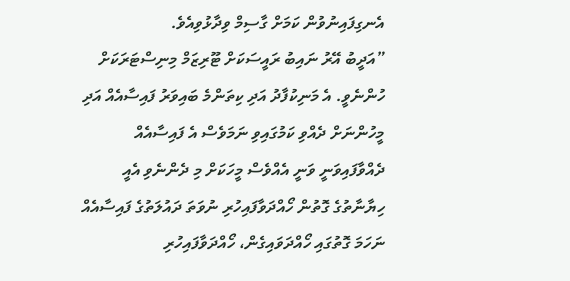އެނގިފައިނުވުން ކަމަށް ގާސިމް ވިދާޅުވިއެވެ.
”އަދީބު އޭރު ނައިބު ރައީސަކަށް ޓޫރިޒަމް މިނިސްޓަރަކަށް ހުންނެވީ. އެ މަނިކުފާދު އަދި ކިތަންމެ ބައިވަރު ފައިސާއެއް އަދި މީހުންނަށް ދެއްވި ކަމުގައިވި ނަމަވެސް އެ ފައިސާއެއް ދެއްވާފައިވަނީ ވަނީ އެއްވެސް މީހަކަށް މި ދެންނެވި އެއީ ހިޔާނާތުގެ ގޮތުން ހޯއްދަވާފައިހުރި ނުވަތަ ދައުލަތުގެ ފައިސާއެއް ނަހަމަ ގޮތުގައި ހޯއްދަވައިގެން، ހޯއްދަވާފައިހުރި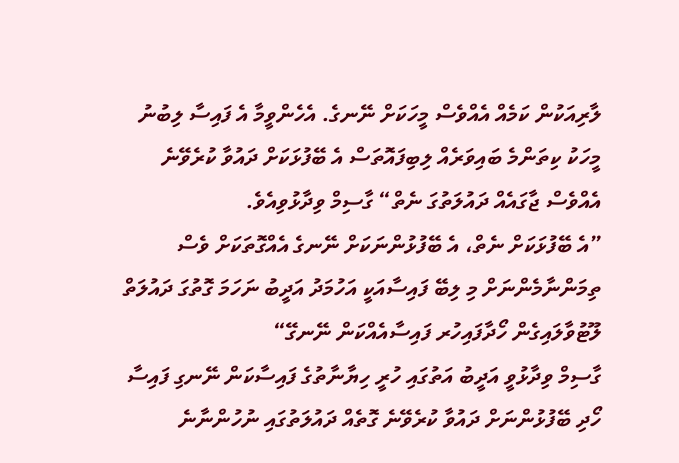ލާރިއަކުން ކަމެއް އެއްވެސް މީހަކަށް ނޭނގެ. އެހެންވީމާ އެ ފައިސާ ލިބުނު މީހަކު ކިތަންމެ ބައިވަރެއް ލިބިފައޮތަސް އެ ބޭފުޅަކަށް ދައުވާ ކުރެވޭނެ އެއްވެސް ޖާގައެއް ދައުލަތުގަ ނެތް“ ގާސިމް ވިދާޅުވިއެވެ.
”އެ ބޭފުޅަކަށް ނެތް، އެ ބޭފުޅުންނަކަށް ނޭނގެ އެއްގޮތަކަށް ވެސް ތިމަންނާމެންނަށް މި ލިބޭ ފައިސާއަކީ އަހުމަދު އަދީބު ނަހަމަ ގޮތުގަ ދައުލަތް ލޫޓުވާލައިގެން ހޯދާފައިހުރ ފައިސާއެއްކަން ނޭނގޭ“
ގާސިމް ވިދާޅުވީ އަދީބު އަތުގައި ހުރީ ހިޔާނާތުގެ ފައިސާކަން ނޭނގި ފައިސާ ހޯދި ބޭފުޅުންނަށް ދައުވާ ކުރެވޭނެ ގޮތެއް ދައުލަތުގައި ނުހުންނާނެ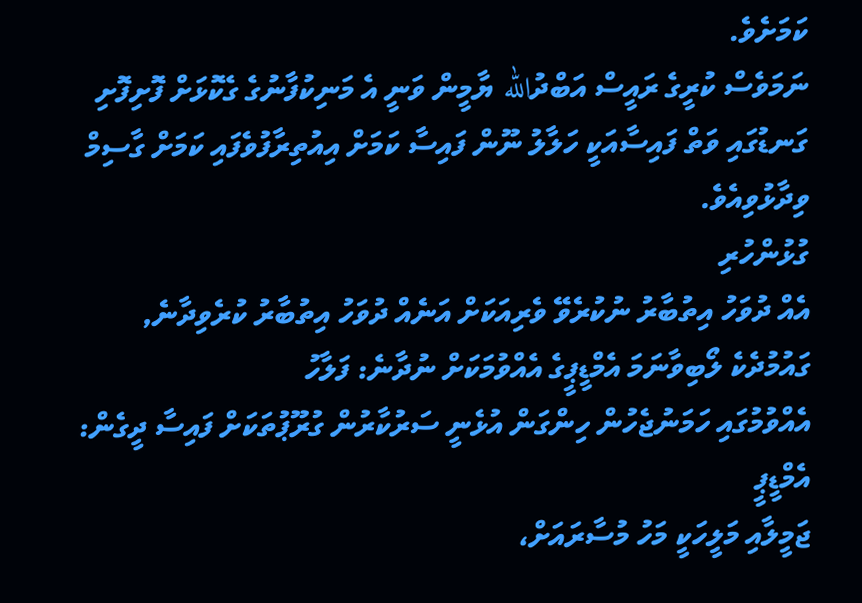ކަމަށެވެ.
ނަމަވެސް ކުރީގެ ރައީސް އަބްދުالله ޔާމީން ވަނީ އެ މަނިކުފާނުގެ ގެކޮޅަށް ފޮށިފޮށި ގަނޑުގައި ވަތް ފައިސާއަކީ ހަލާލު ނޫން ފައިސާ ކަމަށް އިއުތިރާފުވެފައި ކަމަށް ގާސިމް ވިދާޅުވިއެވެ.
ގުޅުންހުރި
އެއް ދުވަހު އިތުބާރު ނުކުރެވޭ ވެރިއަކަށް އަނެއް ދުވަހު އިތުބާރު ކުރެވިދާނެ,
ގައުމުދެކެ ލޯބިވާނަމަ އެމްޑީޕީގެ އެއްވުމަކަށް ނުދާނެ: ފަލާހު
އެއްވުމުގައި ހަމަނުޖެހުން ހިންގަން އުޅެނީ ސަރުކާރުން ގުރޫޕުތަކަށް ފައިސާ ދީގެން: އެމްޑީޕީ
ޖަމީލާއި މަލީހަކީ މަހު މުސާރައަށް،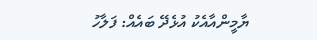ޔާމީންއާއެކު އުޅެދޭ ބައެއް: ފަލާހު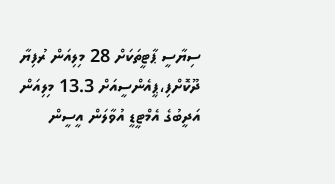ސިޔާސީ ޕާޓީތަކަށް 28 މިލިއަން ރުފިޔާ ދޫކޮށްފި،ޕީއެންސީއަށް 13.3 މިލިއަން
އަދީބުގެ އެމްޓީޑީ އުވާލަން އީސީން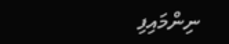ނިންމައިފި